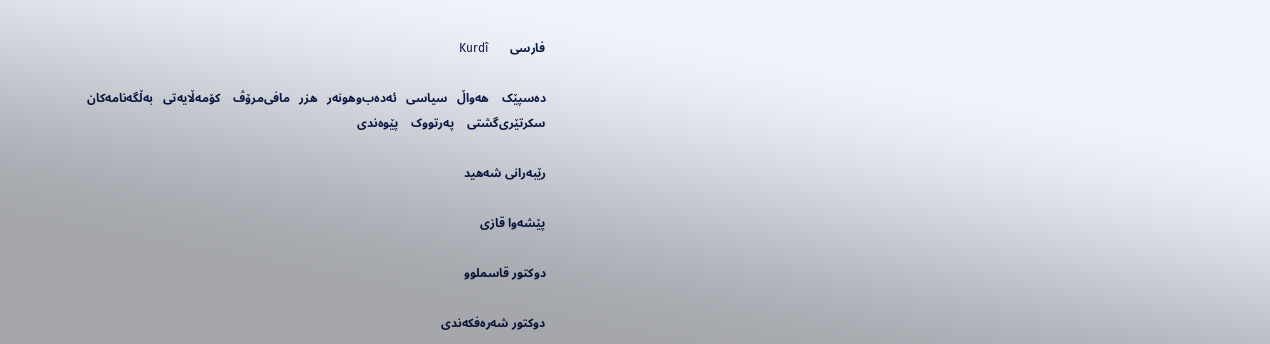فارسی       Kurdî

ده‌سپێک    هه‌واڵ   سیاسی   ئه‌ده‌ب‌وهونه‌ر   هزر   مافی‌مرۆڤ    کۆمه‌ڵایه‌تی   به‌ڵگه‌نامه‌کان    سکرتێری‌گشتی    په‌رتووک    پێوه‌ندی

رێبه‌رانی شه‌هید

پێشه‌وا قازی‌

دوكتور قاسملوو

دوكتور شه‌ره‌فکه‌ندی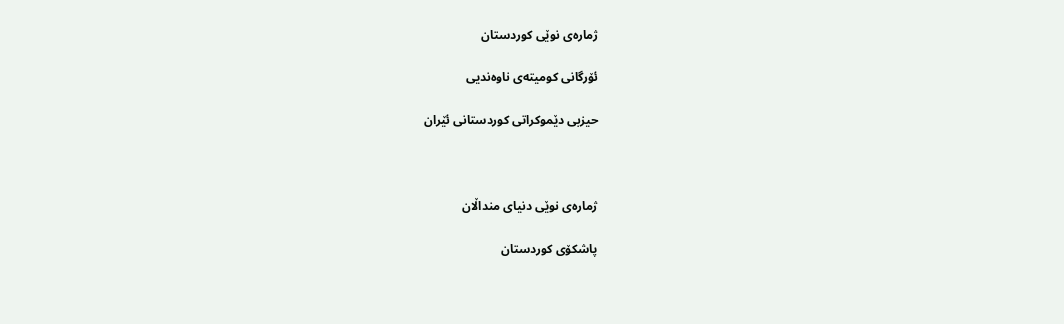ژماره‌ی نوێی كوردستان

ئۆرگانی كومیته‌ی ناوه‌ندیی

حیزبی دێموكراتی كوردستانی ئێران



ژماره‌ی نوێی دنیای منداڵان

پاشكۆی كوردستان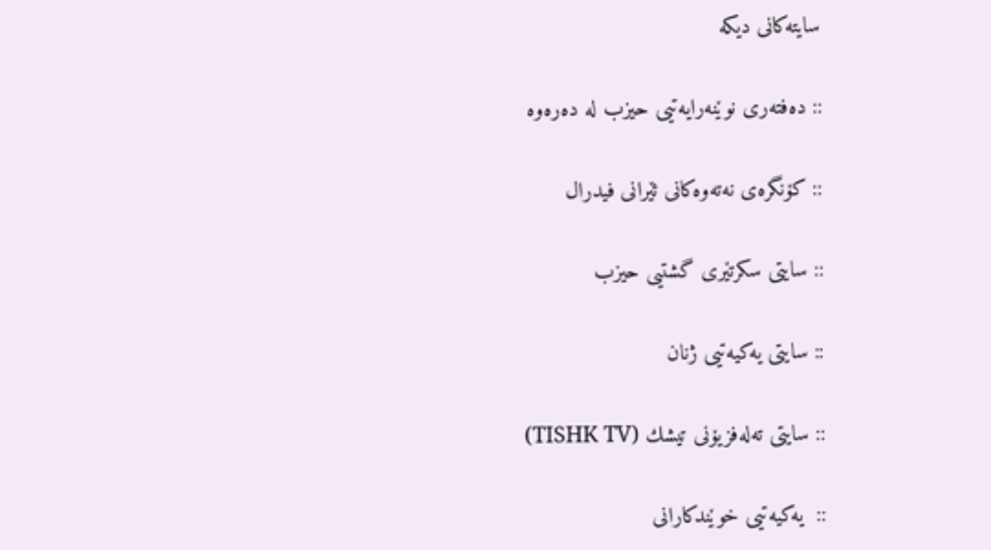سایته‌کانی دیکه

:: ده‌فته‌ری نوێنه‌رایه‌تیی حیزب له ده‌ره‌وه

:: كۆنگره‌ی‌ نه‌ته‌وه‌كانی‌ ئێرانی‌ فیدرال

:: سایتی سکرتێری گشتیی حیزب

:: سایتی یه‌كیه‌تیی ژنان

:: سایتی ته‌له‌فزیۆنی‌ تیشك (TISHK TV)

::  یه‌كیه‌تیی‌ خوێندكارانی‌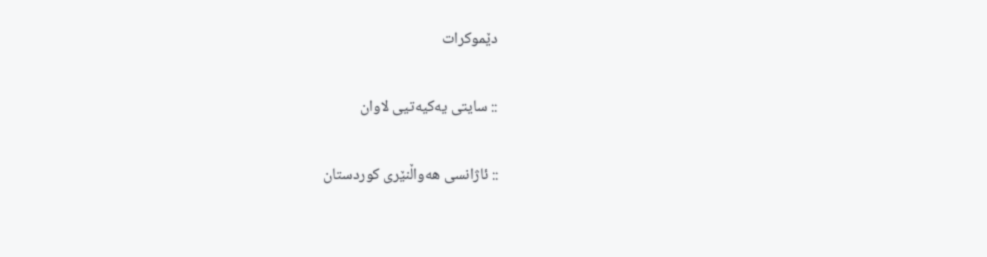دێموكرات

:: سایتی یه‌کیه‌تیی لاوان

:: ئاژانسی هه‌واڵنێری كوردستان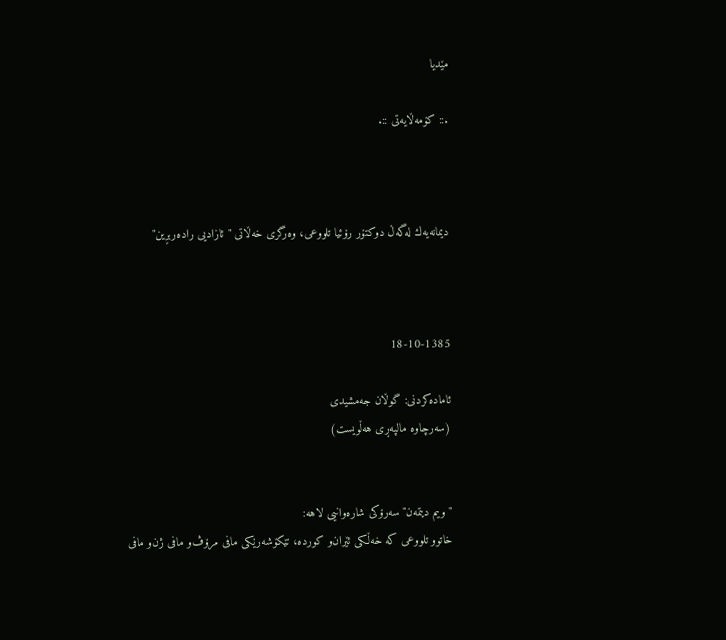مێدیا

.:: کۆمه‌ڵایه‌تی ::.



دیمانه‌یه‌ك له‌‌گه‌ڵ‌ دوكتۆر رۆئیا تلووعی،‌ وه‌رگری‌ خه‌ڵاتی‌ "ئازادیی‌ راده‌ربڕین"



18-10-1385

ئاماده‌كردنی: گوڵان جه‌مشیدی
(سه‌ر‌چاوه‌‌ مالپه‌‌ڕی هه‌‌ڵویست)


"ویم دیتمه‌‌ن" سه‌‌رۆكی شاره‌‌وانیی لاهه‌‌:
خاتوو تلووعی كه‌‌ خه‌‌ڵكی ئێران‌و كورده‌‌، تێكۆشه‌‌رێكی مافی مرۆڤ‌و مافی ژن‌و مافی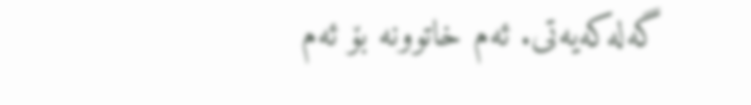گه‌له‌كه‌یه‌تی‌. ئه‌م خاتوونه‌ بۆ ئه‌م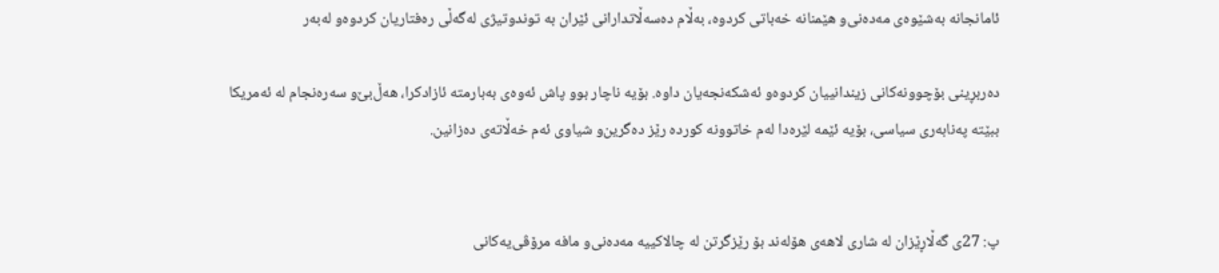ئامانجانه‌ به‌‌شێوه‌‌ی مه‌‌ده‌‌نی‌و هێمنانه‌‌ خه‌‌باتی كردوه‌‌، به‌‌ڵام ده‌‌سه‌‌ڵاتدارانی ئێران به‌ توندوتیژی له‌گه‌ڵی ره‌فتاریان كردوه‌‌‌و له‌به‌ر

ده‌‌ربڕینی بۆچوونه‌‌كانی زیندانییان كردوه‌‌و ئه‌‌شكه‌‌نجه‌‌یان داوه‌‌. بۆیه‌‌ ناچار بوو پاش ئه‌‌وه‌‌ی به‌‌بارمته‌‌ ئازادكرا، هه‌‌ڵ‌بێ‌‌و سه‌ره‌‌نجام له‌‌ ئه‌مریكا ببێته‌‌ په‌‌نابه‌‌ری سیاسی، بۆیه‌‌ ئێمه‌‌ لێره‌‌دا له‌‌م خاتوونه‌‌ كورده‌‌ رێز ده‌‌گرین‌و شیاوی ئه‌‌م خه‌ڵاته‌‌ی ده‌‌زانین.


پ: 27ی گه‌ڵاڕێزان له‌‌ شاری لاهه‌‌ی هۆله‌‌ند بۆ رێزگرتن له‌‌ چالاكییه‌‌ مه‌‌ده‌‌نی‌و مافه‌ مرۆڤی‌یه‌‌كانی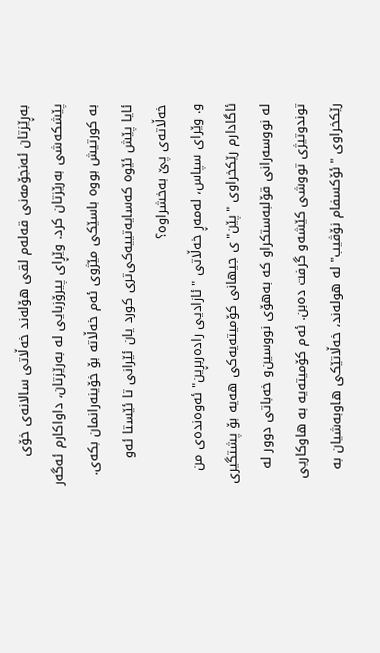به‌‌ڕێزتان ئه‌‌نجۆمه‌‌نی قه‌‌له‌‌م لقی هۆله‌‌ند خه‌‌ڵاتی سالانه‌‌ی خۆی پێشكه‌‌شی به‌‌رێزتان كرد. وێڕای پیرۆزبایی له‌‌ به‌‌رێزتان، داواكارم ئه‌‌گه‌‌ر به‌‌ كورتیش بووه‌‌ باسێكی مێژوی ئه‌‌م خه‌ڵاته‌‌ بۆ خۆینه‌‌رانمان بكه‌‌ی. ئایا پێش ئێوه‌‌ كه‌‌سایه‌‌تییه‌كی‌تری كورد یان ئێرانی تا ئێستا ئه‌‌و خه‌‌ڵاته‌‌ی پێ‌ به‌‌خشراوه‌‌؟
و. وێرای سپاس، له‌مه‌ڕ‌ خه‌ڵاتی "ئازادیی راده‌‌ربڕین" ئه‌‌وه‌‌نده‌‌ی من ئاگادارم رێكخراوی "پێن"ی جیهانی كۆمیته‌‌یه‌‌كی هه‌‌یه‌‌ بۆ پشتگیری له‌‌ نووسه‌‌رانی قۆلبه‌‌ستكراو كه‌‌ به‌‌هۆی نووسین‌و خه‌‌باتی دوور له‌‌ توندوتیژی تووشی كێشه‌‌‌و گرفت ده‌‌بن. ئه‌‌م كۆمیته‌‌یه‌ به‌‌ هاوكاریی رێكخراو‌ی‌ "ئۆكسفام نۆڤیب" له‌ هوله‌ند، خه‌ڵاتێكی‌ هاوبه‌شیان به‌‌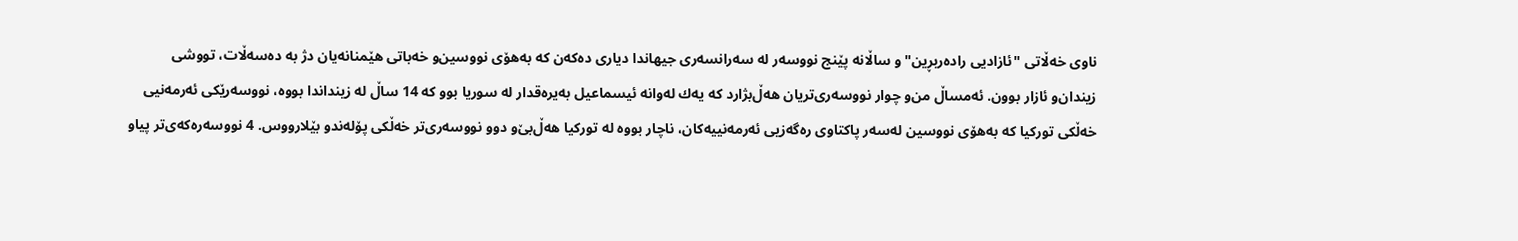ناوی خه‌ڵاتی "ئازادیی راده‌‌ربڕین"و ساڵانه‌‌ پێنج نووسه‌‌ر له‌‌ سه‌‌رانسه‌‌ری جیهاندا دیاری ده‌‌كه‌‌ن كه‌‌ به‌هۆی نووسین‌و خه‌‌باتی هێمنانه‌‌یان دژ به‌‌ ده‌‌سه‌ڵات، تووشی زیندان‌و ئازار بوون. ئه‌مساڵ من‌و چوار نووسه‌ری‌تریان هه‌‌ڵ‌بژارد كه‌‌ یه‌‌ك له‌‌وانه‌‌ ئیسماعیل به‌‌یره‌‌قدار له‌‌ سوریا بوو كه‌‌ 14 ساڵ له‌‌ زینداندا بووه‌‌، نوو‌سه‌‌رێكی ئه‌‌رمه‌‌نیی‌ خه‌‌ڵكی توركیا كه‌‌ به‌‌هۆی نووسین له‌‌سه‌‌ر پاكتاوی ره‌‌گه‌‌زیی‌ ئه‌‌رمه‌‌نییه‌‌كان، ناچار بووه‌‌ له‌‌ توركیا هه‌‌ڵ‌بێ‌‌و دوو نووسه‌‌ری‌تر خه‌‌ڵكی پۆله‌‌ند‌و بێلارووس. 4 نووسه‌‌ره‌‌كه‌‌ی‌تر پیاو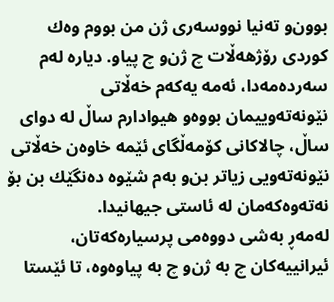بوون‌و ته‌‌نیا نووسه‌‌ری ژن من بووم وه‌‌ك كوردی رۆژهه‌ڵات چ ژن‌و چ پیاو. دیاره‌ له‌‌م سه‌‌رده‌‌مه‌‌دا،‌ ئه‌‌مه‌‌ یه‌‌كه‌‌م خه‌ڵاتی نێونه‌‌ته‌‌وییمان بووه‌‌‌و هیوادارم ساڵ له‌‌ دوای ساڵ، چالاكانی كۆمه‌‌ڵگای ئێمه‌‌ خاوه‌‌ن خه‌‌ڵاتی نێونه‌‌ته‌‌ویی زیاتر بن‌و به‌‌م شێوه‌‌ ده‌‌نگێك بن بۆ نه‌‌ته‌‌وه‌‌كه‌‌مان له‌‌ ئاستی جیهانیدا.
له‌مه‌ڕ‌ به‌‌شی دووه‌‌می پرسیاره‌‌كه‌‌تان، ئیرانییه‌‌كان چ به‌‌ ژن‌و چ به‌‌ پیاوه‌‌وه‌‌، تا ئێستا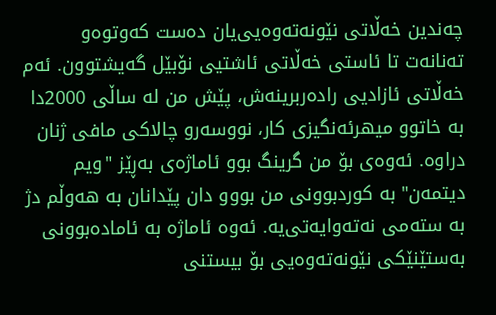چه‌‌ندین خه‌‌ڵاتی نێونه‌‌ته‌‌وه‌‌یی‌یان ده‌‌ست كه‌‌وتوه‌‌‌و ته‌‌نانه‌‌ت تا ئاستی خه‌‌ڵاتی ئاشتیی نۆبێل گه‌‌یشتوون. ئه‌‌م خه‌ڵاتی ئازادیی راده‌‌ربرینه‌‌ش، پێش من له‌‌ ساڵی 2000دا به‌‌ خاتوو میهرئه‌‌نگیزی كار، نووسه‌‌ر‌و چالاكی مافی ژنان‌ دراوه‌‌. ئه‌‌وه‌‌ی بۆ من گرینگ بوو ئاماژه‌‌ی به‌‌ڕێز "ویم دیتمه‌‌ن" به‌‌ كوردبوونی من بوو‌و دان پێدانان به‌‌ هه‌‌وڵم دژ به‌‌ سته‌‌می نه‌‌ته‌‌وایه‌‌تی‌یه‌. ئه‌‌وه‌‌ ئاماژه‌‌ به‌‌ ئاماده‌‌بوونی به‌‌ستێنێكی نێونه‌‌ته‌‌وه‌‌یی بۆ بیستنی‌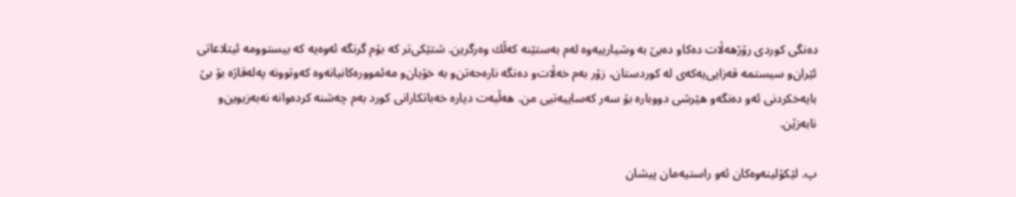ده‌‌نگی كوردی رۆژهه‌ڵات ده‌‌كاو ده‌‌بێ‌ به‌‌ وشیارییه‌‌وه‌‌ له‌‌م به‌‌ستێنه‌‌ كه‌‌ڵك وه‌‌رگرین. شتێكی‌تر كه‌‌ بۆم گرنگه‌‌ ئه‌‌وه‌‌یه‌‌ كه‌‌ بیستوومه‌‌ ئیتلاعاتی ئێران‌و سیستمه‌ قه‌‌زایی‌یه‌‌كه‌‌ی له‌‌ كوردستان، زۆر به‌‌م خه‌‌ڵات‌و ده‌‌نگه‌‌ ناره‌‌حه‌‌تن‌و به‌‌ خۆیان‌و مه‌ئمووره‌‌كانیانه‌‌وه‌‌ كه‌‌وتوونه‌‌ په‌‌له‌‌قاژه‌‌ بۆ بێ‌ بایه‌‌خكردنی ئه‌‌و ده‌‌نگه‌‌و هێرشی دووباره‌‌ بۆ سه‌‌ر كه‌‌ساییه‌‌تیی‌ من. هه‌‌ڵبه‌‌ت دیاره‌‌ خه‌‌باتكارانی كورد به‌‌م چه‌‌شنه‌‌ كرده‌‌وانه‌‌ نه‌‌به‌‌زیوین‌و نابه‌‌زێن.

پ. لێكۆلینه‌‌وه‌‌كان ئه‌‌و راستیه‌‌مان پیشان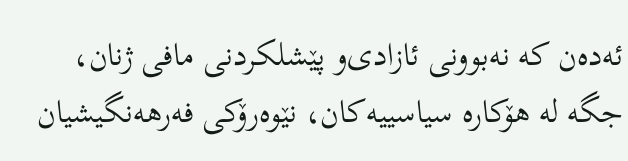ئه‌‌ده‌‌ن كه‌‌ نه‌‌بوونی ئازادی‌و پێشلكردنی مافی ژنان، جگه‌‌ له‌‌ هۆكاره‌‌ سیاسییه‌‌كان، نێوه‌‌رۆكی فه‌‌رهه‌‌نگیشیان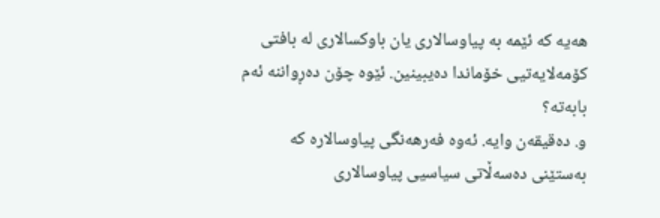هه‌‌یه‌‌ كه‌‌ ئێمه‌‌ به‌‌ پیاوسالاری یان باوكسالاری له‌‌ بافتی كۆمه‌‌لایه‌‌تیی‌ خۆماندا ده‌‌یبینین. ئێوه‌ چۆن ده‌‌ڕواننه‌‌ ئه‌‌م بابه‌‌ته‌‌؟
و. ده‌‌قیقه‌‌ن وایه‌‌. ئه‌‌وه‌‌ فه‌‌رهه‌‌نگی پیاوسالاره‌‌ كه‌‌ به‌‌ستێنی ده‌‌سه‌‌ڵاتی سیاسیی پیاوسالاری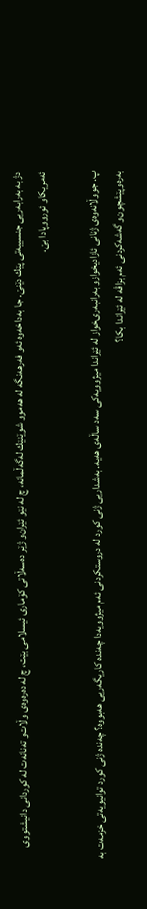دژ به‌‌ به‌‌رابه‌‌ریی جنسییه‌‌تی پێك دێنێ‌. جا به‌‌داخه‌‌وه‌‌ ئه‌‌و فه‌‌رهه‌‌نگه‌‌ له‌‌ هه‌‌موو شوێنێك له‌‌گه‌‌ڵمانه‌‌، چ له‌‌ نێو ئێران‌و ژێر ده‌‌سه‌‌ڵاتی كۆماری ئیسلامی بێت، چ له‌‌ ده‌‌ره‌‌وه‌‌ی وڵات‌و ته‌‌نانه‌‌ت له‌‌ كوردانی دانیشتووی ئه‌‌مریكا‌و ئورووپادا بێ‌.

پ. جووڵانه‌‌وه‌‌ی ژنانی ئازادیخواز‌و به‌‌رانبه‌‌ری‌خواز له‌‌ ئێراندا میژوویه‌كی سه‌د‌ ساڵه‌‌ی هه‌‌یه‌. به‌‌شداریی ژنی كورد له‌‌ دروستكردنی ئه‌‌م میژوویه‌‌دا چه‌‌نده‌‌ كاریگه‌‌ریی هه‌‌بووه‌‌؟‌ چه‌‌نده‌‌ ژنی كورد توانیویه‌‌تی خزمه‌‌ت به‌‌ به‌‌ره‌‌وپێشچون‌و گه‌‌شه‌‌كردنی ئه‌‌م بزاڤه‌‌ له‌‌ ئێراندا بكا؟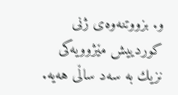و. بزووتنه‌‌وه‌‌ی ژنی كوردییش مێژوویه‌‌كی نزیك به‌‌ سه‌‌د ساڵی هه‌‌یه‌‌.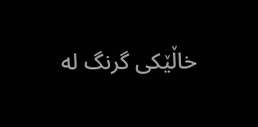خاڵێكی گرنگ له‌‌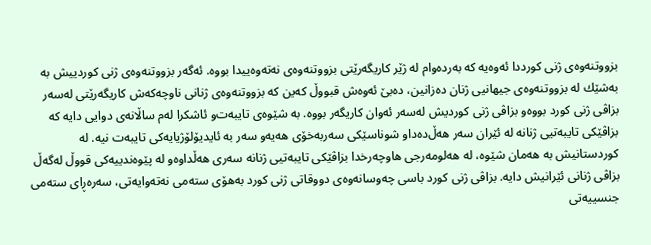بزووتنه‌‌وه‌‌ی ژنی كورددا ئه‌‌وه‌‌یه‌‌ كه‌‌ به‌‌رده‌‌وام له‌‌ ژێر كاریگه‌‌رێتی بزووتنه‌‌وه‌‌ی نه‌‌ته‌‌وه‌‌ییدا بووه‌‌. ئه‌‌گه‌‌ر بزووتنه‌‌وه‌‌ی ژنی كوردییش به‌‌ به‌‌شێك له‌‌ بزووتنه‌‌وه‌‌ی جیهانیی ژنان ده‌‌زانین، ده‌‌بێ‌ ئه‌‌وه‌‌ش قبووڵ كه‌‌ین كه‌‌ بزووتنه‌‌وه‌‌ی ژنانی ناوچه‌‌كه‌‌ش كاریگه‌‌رێتی له‌‌سه‌‌ر بزاڤی ژنی كورد بووه‌‌و‌ بزاڤی ژنی كوردیش له‌‌سه‌‌ر ئه‌‌وان كاریگه‌‌ر بووه‌‌. به‌‌ شێوه‌‌ی تایبه‌‌ت‌و ئاشكرا له‌‌م ساڵانه‌‌ی دوایی دایه‌‌ كه‌‌ بزاڤێكی تایبه‌‌تیی ژنانه‌‌ له‌‌ ئێران سه‌‌ر هه‌‌ڵ‌ده‌‌داو شوناسێكی سه‌‌ربه‌‌خۆی هه‌‌یه‌‌و سه‌‌ر به‌‌ ئایدیۆلۆژیایه‌‌كی تایبه‌‌ت نیه‌‌‌. له‌‌ كوردستانیش به‌‌ هه‌‌مان شێوه‌، له‌‌ هه‌‌لومه‌‌رجی هاوچه‌‌رخدا بزاڤێكی تایبه‌‌تیی ژنانه‌‌ سه‌‌ری هه‌‌ڵداوه‌‌‌و له‌‌ پێوه‌‌ندییه‌‌كی قووڵ له‌‌گه‌‌ڵ بزاڤی ژنانی ئێرانیش دایه‌‌. بزاڤی ژنی كورد باسی چه‌‌وسانه‌‌وه‌‌ی دووقاتی ژنی كورد به‌‌هۆی سته‌‌می نه‌‌ته‌‌وایه‌‌تی، سه‌‌ره‌‌ڕای سته‌‌می جنسییه‌‌تی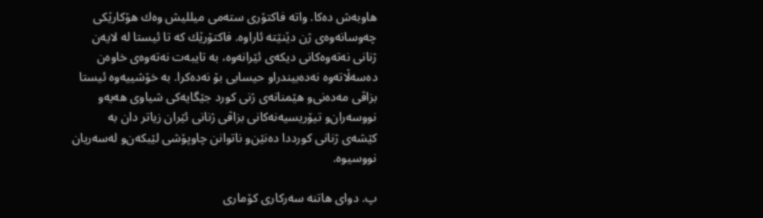هاوبه‌‌ش ده‌‌كا. واته‌‌ فاكتۆری سته‌‌می میللیش وه‌‌ك هۆكارێكی چه‌‌وسانه‌‌وه‌‌ی ژن دێنێته‌‌ ئاراوه‌‌. فاكتۆرێك كه‌‌ تا ئیستا له‌‌ لایه‌‌ن ژنانی نه‌‌ته‌‌وه‌‌كانی‌ دیكه‌ی‌ ئێرانه‌‌وه‌، به‌‌ تایبه‌‌ت نه‌‌ته‌‌وه‌‌ی خاوه‌‌ن ده‌‌سه‌‌ڵاته‌‌وه‌‌‌ نه‌‌ده‌‌بیندرا‌و حیسابی بۆ نه‌‌ده‌‌كرا. به‌‌ خۆشییه‌‌وه‌‌ ئیستا بزاڤی مه‌‌ده‌‌نی‌و هێمنانه‌‌ی ژنی كورد جێگایه‌‌كی شیاوی هه‌‌یه‌‌‌و نووسه‌‌ران‌و تیۆریسیه‌‌نه‌‌كانی بزاڤی ژنانی ئێران زیاتر دان به‌‌ كێشه‌‌ی ژنانی كورددا ده‌‌نێن‌و ناتوانن چاوپۆشی لێبكه‌‌ن‌و له‌‌سه‌‌ریان نووسیوه‌‌.

پ. دوای هاتنه‌‌ سه‌‌ركاری كۆماری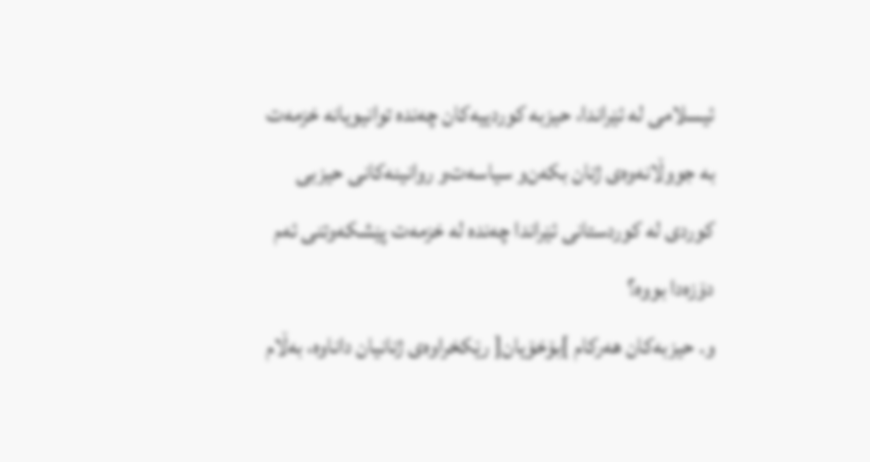ئیسلامی‌ له‌‌ ئێراندا، حیزبه‌‌ كوردییه‌‌كان چه‌‌نده‌‌ توانیویانه‌‌ خزمه‌‌ت به‌‌ جووڵانه‌‌وه‌‌ی ژنان بكه‌‌ن‌و سیاسه‌‌ت‌و روانینه‌‌كانی حیزبی كوردی له‌‌ كوردستانی ئێراندا چه‌‌نده‌‌ له‌‌ خزمه‌‌ت پێشكه‌‌وتنی ئه‌‌م دۆزه‌‌دا بووه‌‌؟
و. حیزبه‌‌كان هه‌‌ركام ]بۆخۆیان[ رێكخراوه‌‌ی ژنانیان داناوه‌، به‌ڵام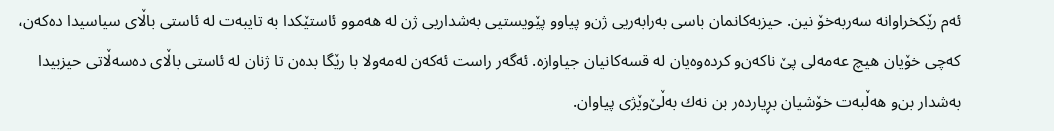ئه‌‌م رێكخراوانه‌‌ سه‌‌ربه‌‌خۆ نین. حیزبه‌‌كانمان باسی به‌‌رابه‌‌ریی ژن‌و پیاو‌و پێویستیی به‌‌شداریی‌ ژن له‌‌ هه‌‌موو ئاستێكدا به‌‌ تایبه‌‌ت له‌‌ ئاستی باڵای سیاسیدا ده‌‌كه‌‌ن، كه‌‌چی خۆیان هیچ عه‌‌مه‌‌لی پێ‌ ناكه‌‌ن‌و كرده‌‌وه‌‌یان له‌‌ قسه‌‌كانیان جیاوازه‌‌. ئه‌‌گه‌‌ر راست ئه‌‌كه‌‌ن له‌‌مه‌‌ولا با رێگا بده‌‌ن تا ژنان له‌‌ ئاستی باڵای ده‌‌سه‌ڵاتی حیزبیدا به‌‌شدار بن‌و هه‌‌ڵبه‌‌ت خۆشیان بڕیارده‌‌ر بن نه‌‌ك به‌‌ڵێ‌وێژی پیاوان.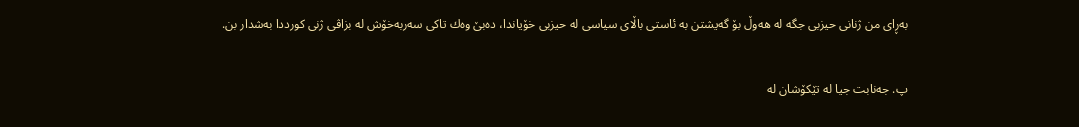به‌‌ڕای من ژنانی حیزبی جگه‌‌ له‌‌ هه‌‌وڵ بۆ گه‌‌یشتن به‌‌ ئاستی باڵای سیاسی له‌‌ حیزبی خۆیاندا، ده‌‌بێ‌ وه‌‌ك تاكی سه‌‌ربه‌‌خۆش له‌‌ بزاڤی ژنی كورددا به‌‌شدار بن.

پ. جه‌نابت جیا له‌ تێكۆشان له‌‌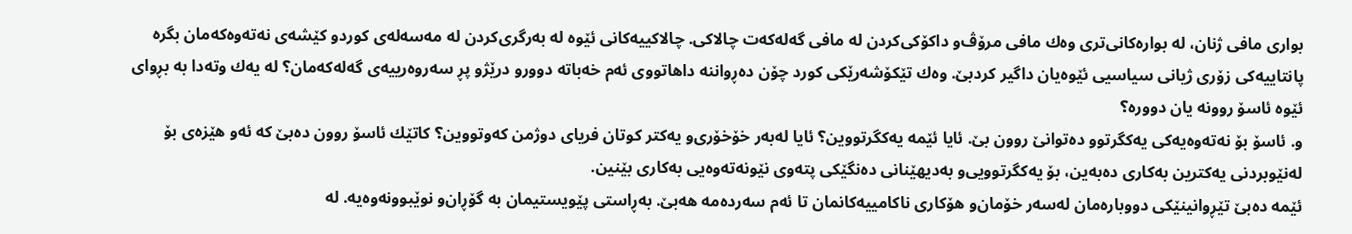بواری مافی ژنان، له‌‌ بواره‌‌كانی‌تری‌ وه‌‌ك مافی مرۆڤ‌و داكۆكی‌كردن له‌‌ مافی گه‌‌له‌‌كه‌‌ت چالاكی‌. چالاكییه‌‌كانی ئێوه‌ له‌‌ به‌‌رگری‌كردن له‌‌ مه‌‌سه‌‌له‌‌ی كورد‌و كێشه‌‌ی‌ نه‌‌ته‌‌وه‌‌كه‌‌مان بگره‌‌ پانتاییه‌كی زۆری ژیانی سیاسیی ئێوه‌‌یان داگیر كردبێ‌. وه‌‌ك تێكۆشه‌‌رێكی كورد چۆن ده‌‌ڕواننه‌‌ داهاتووی ئه‌‌م خه‌‌باته‌‌ دوورو درێژ‌و پڕ سه‌‌روه‌‌رییه‌‌ی گه‌‌له‌‌كه‌‌مان؟ له‌‌ یه‌‌ك وته‌دا به‌‌ بڕوای ئێوه‌‌ ئاسۆ روونه‌‌ یان دووره‌‌؟
و. ئاسۆ بۆ نه‌‌ته‌‌وه‌‌یه‌‌كی یه‌‌كگرتوو ده‌‌توانێ‌ روون بێ‌. ئایا ئێمه‌‌ یه‌‌كگرتووین؟ ئایا له‌‌به‌‌ر خۆخۆری‌و یه‌‌كتر كوتان فریای دوژمن كه‌‌وتووین؟ كاتێك ئاسۆ روون ده‌‌بێ‌‌ كه‌‌ ئه‌‌و هێزه‌‌ی بۆ له‌‌نێوبردنی یه‌‌كترین به‌‌كاری‌ ده‌‌به‌‌ین، بۆ یه‌‌كگرتوویی‌و به‌‌دیهێنانی ده‌‌نگێكی پته‌‌وی نێونه‌‌ته‌‌وه‌‌یی به‌‌كاری‌ بێنین.
ئێمه‌‌ ده‌‌بێ‌ تێڕوانینێكی دووباره‌‌مان له‌‌سه‌‌ر خۆمان‌و هۆكاری ناكامییه‌‌كانمان تا ئه‌‌م سه‌‌رده‌‌مه‌ هه‌بێ‌‌. به‌‌ڕاستی پێویستیمان به‌‌ گۆڕان‌و نوێبوونه‌‌وه‌‌یه‌‌. له‌‌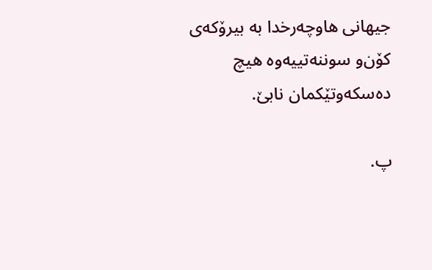جیهانی هاوچه‌‌رخدا به‌‌ بیرۆكه‌‌ی كۆن‌و سوننه‌‌تییه‌‌‌وه‌‌ هیچ ده‌‌سكه‌‌وتێكمان نابێ‌.

پ.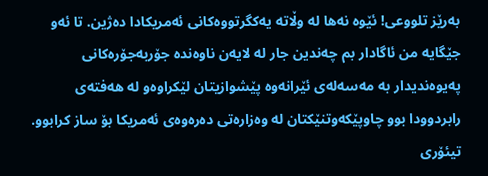به‌‌رێز تلووعی‌! ئێوه‌ نه‌ها له‌‌ وڵاته‌‌ یه‌‌كگرتووه‌‌كانی ئه‌مریكادا ده‌ژین. تا ئه‌‌و جێگایه‌‌ من ئاگادار بم چه‌‌ندین جار له‌‌ لایه‌‌ن ناوه‌‌نده‌‌ جۆربه‌‌جۆره‌‌كانی په‌‌یوه‌‌ندیدار به‌‌ مه‌‌سه‌‌له‌‌ی ئێرانه‌‌وه‌‌ پێشوازیتان لێكراوه‌‌‌و له‌‌ هه‌‌فته‌‌ی رابردوودا بوو چاوپێكه‌‌وتنێكتان له‌‌ وه‌‌زاره‌‌تی ده‌‌ره‌‌وه‌‌ی ئه‌مریكا بۆ ساز كرابوو. تیئۆری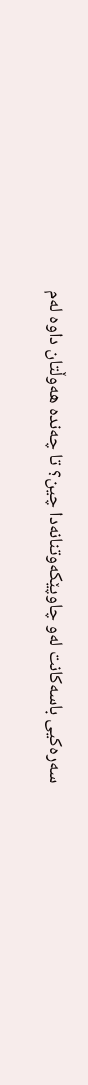سه‌‌ره‌‌كیی‌ باسه‌‌كانت له‌‌و چاوپێكه‌‌وتنانه‌‌دا چین؟ تا چه‌‌نده‌‌ هه‌‌وڵتان داوه‌‌ له‌‌م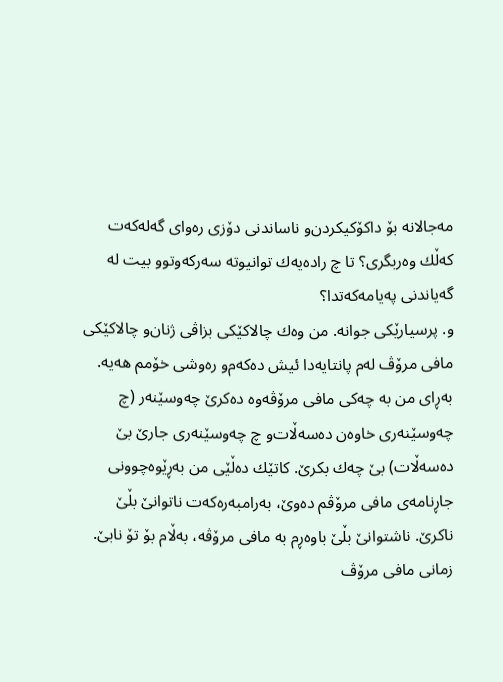مه‌‌جالانه‌‌ بۆ داكۆكیكردن‌و ناساندنی دۆزی ره‌‌وای گه‌‌له‌‌كه‌‌ت كه‌‌ڵك وه‌‌ربگری؟ تا چ‌ راده‌‌یه‌ك توانیوته‌‌ سه‌‌ركه‌‌وتوو بیت له‌‌ گه‌‌یاندنی په‌‌یامه‌‌كه‌‌تدا؟
و. پرسیارێكی جوانه‌‌. من وه‌‌ك چالاكێكی بزاڤی ژنان‌و چالاكێكی مافی مرۆڤ له‌‌م پانتایه‌‌دا ئیش ده‌‌كه‌‌م‌و ره‌‌وشی خۆمم هه‌‌یه‌‌. به‌‌ڕای من به‌‌ چه‌‌كی مافی مرۆڤه‌‌وه‌‌ ده‌‌كرێ‌ چه‌‌وسێنه‌‌ر (چ چه‌‌وسێنه‌‌ری خاوه‌‌ن ده‌‌سه‌‌ڵات‌و چ چه‌‌وسێنه‌‌ری جارێ‌ بێ‌ ده‌‌سه‌‌ڵات) بێ‌ چه‌‌ك بكرێ‌. كاتێك ده‌‌ڵێی من به‌‌ڕێوه‌‌چوونی جاڕنامه‌‌ی مافی مرۆڤم ده‌‌وێ، به‌‌رامبه‌‌ره‌‌كه‌‌ت ناتوانێ‌ بڵێ‌ ناكرێ‌. ناشتوانێ‌ بڵێ‌ باوه‌‌ڕم به‌‌ مافی مرۆڤه‌‌، به‌ڵام بۆ تۆ نابێ‌. زمانی مافی مرۆڤ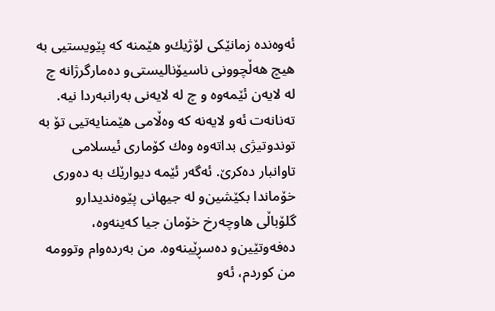ئه‌‌وه‌‌نده‌‌ زمانێكی لۆژیك‌و هێمنه‌‌ كه‌‌ پێویستیی به‌‌ هیچ هه‌‌ڵچوونی ناسیۆنالیستی‌و ده‌‌مارگرژانه‌‌ چ له‌‌ لایه‌‌ن ئێمه‌‌وه‌‌ و چ له‌‌ لایه‌‌نی به‌‌رانبه‌‌ردا نیه‌‌. ته‌‌نانه‌‌ت ئه‌‌و لایه‌‌نه‌‌ كه‌‌ وه‌ڵامی هێمنایه‌‌تیی‌ تۆ به‌‌ توندوتیژی بداته‌وه‌ وه‌‌ك كۆماری ئیسلامی تاوانبار ده‌‌كرێ‌. ئه‌‌گه‌‌ر ئێمه‌‌ دیوارێك به‌ ‌ده‌‌وری خۆماندا بكێشین‌و له‌ ‌جیهانی پێوه‌‌ندیدارو گلۆباڵی هاوچه‌‌رخ خۆمان جیا كه‌‌ینه‌‌وه‌‌، ده‌‌فه‌‌وتێین‌و ده‌‌سڕێینه‌‌وه‌‌. من به‌‌رده‌‌وام وتوومه‌‌ من كوردم، ئه‌‌و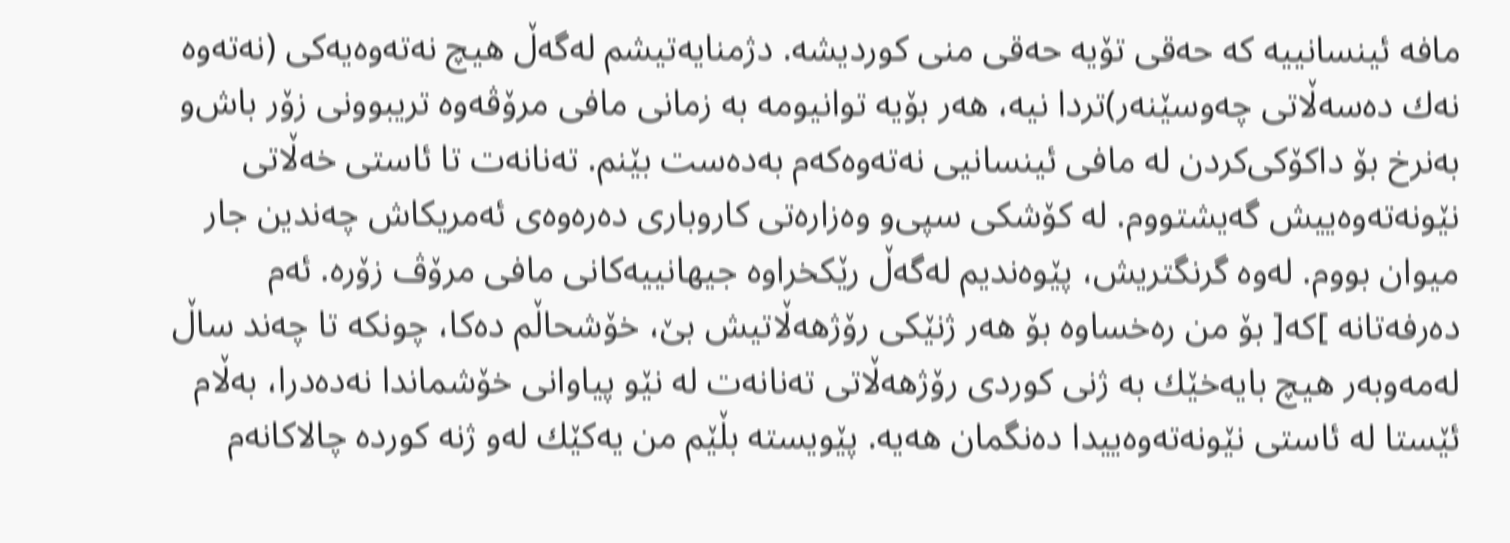مافه‌‌ ئینسانییه‌‌ كه‌‌ حه‌‌قی تۆیه‌‌ حه‌‌قی منی كوردیشه‌‌. دژمنایه‌‌تیشم له‌‌گه‌‌ڵ هیچ نه‌‌ته‌‌وه‌‌یه‌‌كی (نه‌‌ته‌‌وه‌‌ نه‌‌ك ده‌‌سه‌ڵاتی چه‌‌وسێنه‌‌ر)تردا نیه‌‌، هه‌‌ر بۆیه‌‌ توانیومه‌‌ به‌‌ زمانی مافی مرۆڤه‌‌وه‌‌ تریبوونی زۆر باش‌و به‌‌نرخ بۆ داكۆكی‌كردن له‌‌ مافی ئینسانیی‌ نه‌‌ته‌‌وه‌‌كه‌‌م به‌‌ده‌‌ست بێنم. ته‌‌نانه‌‌ت تا ئاستی خه‌ڵاتی نێونه‌‌ته‌‌وه‌ییش گه‌‌یشتووم. له‌‌ كۆشكی سپی‌و وه‌‌زاره‌‌تی كاروباری ده‌‌ره‌‌وه‌‌ی ئه‌‌مریكاش چه‌‌ندین جار میوان بووم. له‌‌وه‌‌ گرنگتریش، پێوه‌‌ندیم له‌‌گه‌‌ڵ رێكخراوه‌‌ جیهانییه‌‌كانی مافی مرۆڤ زۆره‌‌. ئه‌‌م ده‌‌رفه‌‌تانه‌‌ ]كه‌[ بۆ من ره‌‌خساوه‌‌ بۆ هه‌‌ر ژنێكی رۆژهه‌ڵاتیش بێ‌، خۆشحاڵم ده‌‌كا، چونكه‌‌ تا چه‌‌ند ساڵ له‌‌مه‌‌وبه‌‌ر هیچ بایه‌‌خێك به‌‌ ژنی كوردی رۆژهه‌ڵاتی ته‌‌نانه‌‌ت له‌‌ نێو پیاوانی خۆشماندا نه‌‌ده‌‌درا، به‌ڵام ئێستا له‌‌ ئاستی نێونه‌‌ته‌‌وه‌‌ییدا ده‌‌نگمان هه‌‌یه‌‌. پێویسته‌‌ بڵێم من یه‌‌كێك له‌‌و ژنه‌‌ كورده‌‌ چالاكانه‌‌م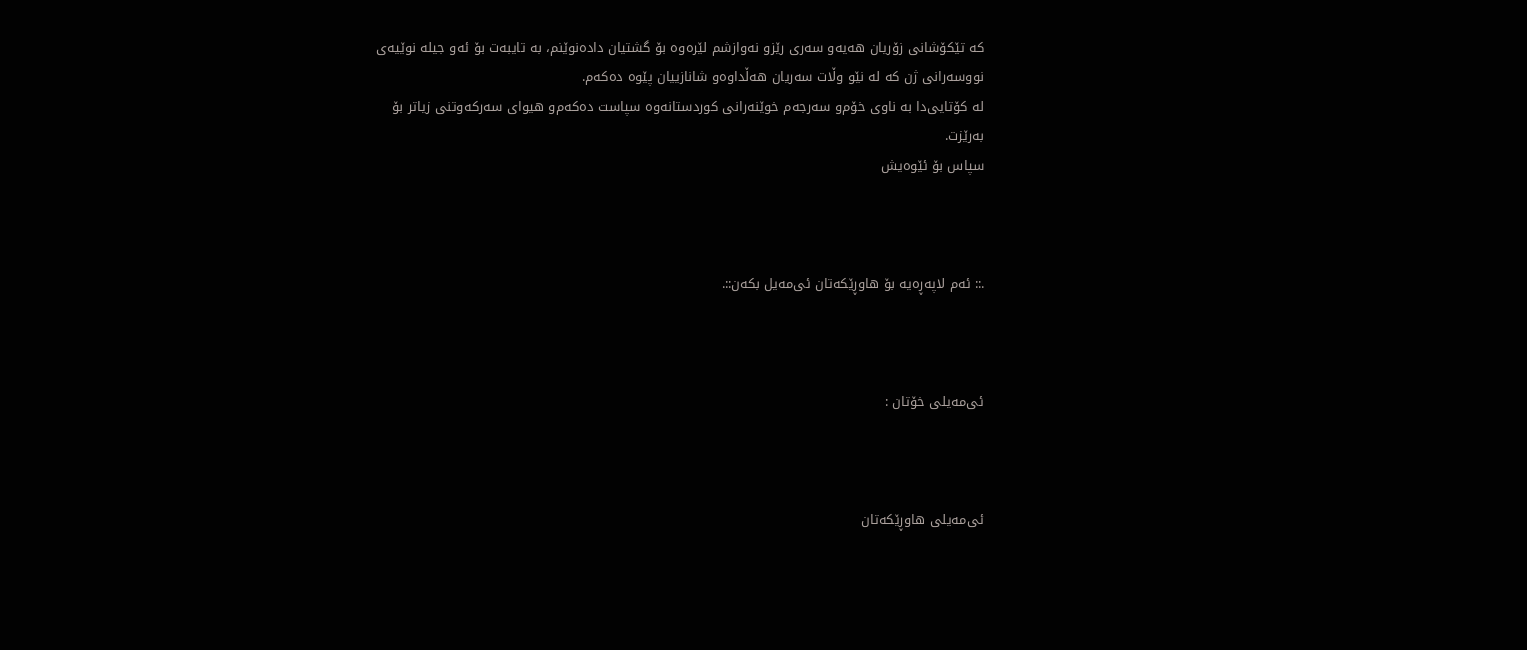كه‌‌ تێكۆشانی زۆریان هه‌‌یه‌‌‌و سه‌‌ری رێز‌و نه‌‌وازشم لێره‌‌وه‌‌ بۆ گشتیان داده‌‌نوێنم، به‌‌ تایبه‌‌ت بۆ ئه‌‌و جیله‌‌ نوێیه‌ی‌ نووسه‌‌رانی ژن كه‌‌ له‌‌ نێو وڵات سه‌‌ریان هه‌‌ڵداوه‌‌‌و شانازییان پێوه‌ ده‌‌كه‌‌م.
له‌‌ كۆتایی‌دا به‌‌ ناوی خۆم‌و سه‌‌رجه‌‌م خوێنه‌‌رانی كوردستانه‌‌وه‌‌ سپاست ده‌‌كه‌‌م‌و هیوای سه‌‌ركه‌‌وتنی زیاتر بۆ به‌‌رێزت.
سپاس بۆ ئێوه‌‌یش



.:: ئه‌م لاپه‌ڕه‌یه بۆ هاوڕێکه‌تان ئی‌مه‌یل بکه‌ن::.



ئی‌مه‌یلی خۆتان :



ئی‌مه‌یلی هاوڕێکه‌تان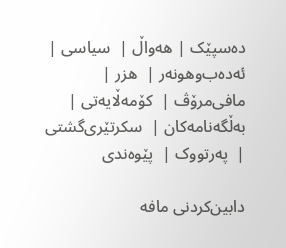ده‌سپێک | هه‌واڵ |  سیاسی |  ئه‌ده‌ب‌وهونه‌ر |  هزر | مافی‌مرۆڤ |  کۆمه‌ڵایه‌تی |  به‌ڵگه‌نامه‌کان |  سکرتێری‌گشتی |  په‌رتووک |  پێوه‌ندی

دابین‌كردنی‌ مافه‌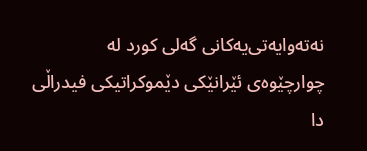نه‌ته‌وایه‌تی‌یه‌کانی گه‌لی‌ كورد له‌ چوارچێوه‌ی ئێرانێکی دێموكراتیكی‌ فیدراڵی‌ دا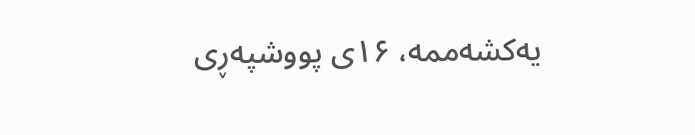یه‌کشه‌ممه، ۱۶‌ی پوو‌شپه‌ڕی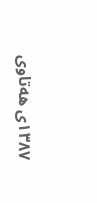۱۳۸۷ی هه‌تاوی